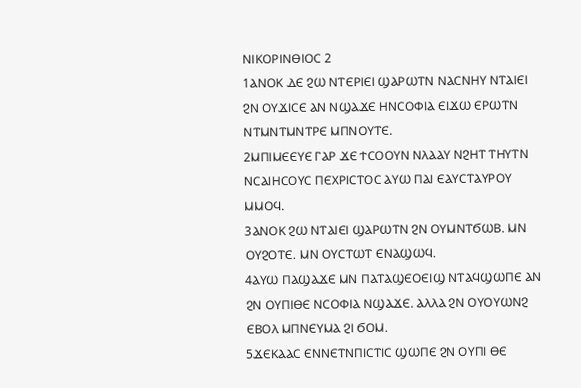ⲚⲒⲔⲞⲢⲒⲚⲐⲒⲞⲤ 2
1ⲀⲚⲞⲔ ⲆⲈ ϨⲰ ⲚⲦⲈⲢⲒⲈⲒ ϢⲀⲢⲰⲦⲚ ⲚⲀⲤⲚⲎⲨ ⲚⲦⲀⲒⲈⲒ ϨⲚ ⲞⲨϪⲒⲤⲈ ⲀⲚ ⲚϢⲀϪⲈ ⲎⲚⲤⲞⲪⲒⲀ ⲈⲒϪⲰ ⲈⲢⲰⲦⲚ ⲚⲦⲘⲚⲦⲘⲚⲦⲢⲈ ⲘⲠⲚⲞⲨⲦⲈ.
2ⲘⲠⲒⲘⲈⲈⲨⲈ ⲄⲀⲢ ϪⲈ ϮⲤⲞⲞⲨⲚ ⲚⲖⲀⲀⲨ ⲚϨⲎⲦ ⲦⲎⲨⲦⲚ ⲚⲤⲀⲒⲎⲤⲞⲨⲤ ⲠⲈⲬⲢⲒⲤⲦⲞⲤ ⲀⲨⲰ ⲠⲀⲒ ⲈⲀⲨⲤⲦⲀⲨⲢⲞⲨ ⲘⲘⲞϤ.
3ⲀⲚⲞⲔ ϨⲰ ⲚⲦⲀⲒⲈⲒ ϢⲀⲢⲰⲦⲚ ϨⲚ ⲞⲨⲘⲚⲦϬⲰⲂ. ⲘⲚ ⲞⲨϨⲞⲦⲈ. ⲘⲚ ⲞⲨⲤⲦⲰⲦ ⲈⲚⲀϢⲰϤ.
4ⲀⲨⲰ ⲠⲀϢⲀϪⲈ ⲘⲚ ⲠⲀⲦⲀϢⲈⲞⲈⲒϢ ⲚⲦⲀϤϢⲰⲠⲈ ⲀⲚ ϨⲚ ⲞⲨⲠⲒⲐⲈ ⲚⲤⲞⲪⲒⲀ ⲚϢⲀϪⲈ. ⲀⲖⲖⲀ ϨⲚ ⲞⲨⲞⲨⲰⲚϨ ⲈⲂⲞⲖ ⲘⲠⲚⲈⲨⲘⲀ ϨⲒ ϬⲞⲘ.
5ϪⲈⲔⲀⲀⲤ ⲈⲚⲚⲈⲦⲚⲠⲒⲤⲦⲒⲤ ϢⲰⲠⲈ ϨⲚ ⲞⲨⲠⲒ ⲐⲈ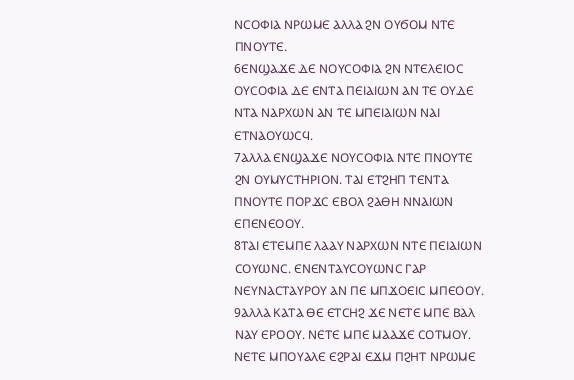ⲚⲤⲞⲪⲒⲀ ⲚⲢⲰⲘⲈ ⲀⲖⲖⲀ ϨⲚ ⲞⲨϬⲞⲘ ⲚⲦⲈ ⲠⲚⲞⲨⲦⲈ.
6ⲈⲚϢⲀϪⲈ ⲆⲈ ⲚⲞⲨⲤⲞⲪⲒⲀ ϨⲚ ⲚⲦⲈⲖⲈⲒⲞⲤ ⲞⲨⲤⲞⲪⲒⲀ ⲆⲈ ⲈⲚⲦⲀ ⲠⲈⲒⲀⲒⲰⲚ ⲀⲚ ⲦⲈ ⲞⲨⲆⲈ ⲚⲦⲀ ⲚⲀⲢⲬⲰⲚ ⲀⲚ ⲦⲈ ⲘⲠⲈⲒⲀⲒⲰⲚ ⲚⲀⲒ ⲈⲦⲚⲀⲞⲨⲰⲤϤ.
7ⲀⲖⲖⲀ ⲈⲚϢⲀϪⲈ ⲚⲞⲨⲤⲞⲪⲒⲀ ⲚⲦⲈ ⲠⲚⲞⲨⲦⲈ ϨⲚ ⲞⲨⲘⲨⲤⲦⲎⲢⲒⲞⲚ. ⲦⲀⲒ ⲈⲦϨⲎⲠ ⲦⲈⲚⲦⲀ ⲠⲚⲞⲨⲦⲈ ⲠⲞⲢϪⲤ ⲈⲂⲞⲖ ϨⲀⲐⲎ ⲚⲚⲀⲒⲰⲚ ⲈⲠⲈⲚⲈⲞⲞⲨ.
8ⲦⲀⲒ ⲈⲦⲈⲘⲠⲈ ⲖⲀⲀⲨ ⲚⲀⲢⲬⲰⲚ ⲚⲦⲈ ⲠⲈⲒⲀⲒⲰⲚ ⲤⲞⲨⲰⲚⲤ. ⲈⲚⲈⲚⲦⲀⲨⲤⲞⲨⲰⲚⲤ ⲄⲀⲢ ⲚⲈⲨⲚⲀⲤⲦⲀⲨⲢⲞⲨ ⲀⲚ ⲠⲈ ⲘⲠϪⲞⲈⲒⲤ ⲘⲠⲈⲞⲞⲨ.
9ⲀⲖⲖⲀ ⲔⲀⲦⲀ ⲐⲈ ⲈⲦⲤⲎϨ ϪⲈ ⲚⲈⲦⲈ ⲘⲠⲈ ⲂⲀⲖ ⲚⲀⲨ ⲈⲢⲞⲞⲨ. ⲚⲈⲦⲈ ⲘⲠⲈ ⲘⲀⲀϪⲈ ⲤⲞⲦⲘⲞⲨ. ⲚⲈⲦⲈ ⲘⲠⲞⲨⲀⲖⲈ ⲈϨⲢⲀⲒ ⲈϪⲘ ⲠϨⲎⲦ ⲚⲢⲰⲘⲈ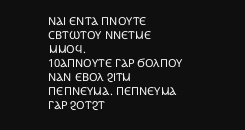ⲚⲀⲒ ⲈⲚⲦⲀ ⲠⲚⲞⲨⲦⲈ ⲤⲂⲦⲰⲦⲞⲨ ⲚⲚⲈⲦⲘⲈ ⲘⲘⲞϤ.
10ⲀⲠⲚⲞⲨⲦⲈ ⲄⲀⲢ ϬⲞⲖⲠⲞⲨ ⲚⲀⲚ ⲈⲂⲞⲖ ϨⲒⲦⲘ ⲠⲈⲠⲚⲈⲨⲘⲀ. ⲠⲈⲠⲚⲈⲨⲘⲀ ⲄⲀⲢ ϨⲞⲦϨⲦ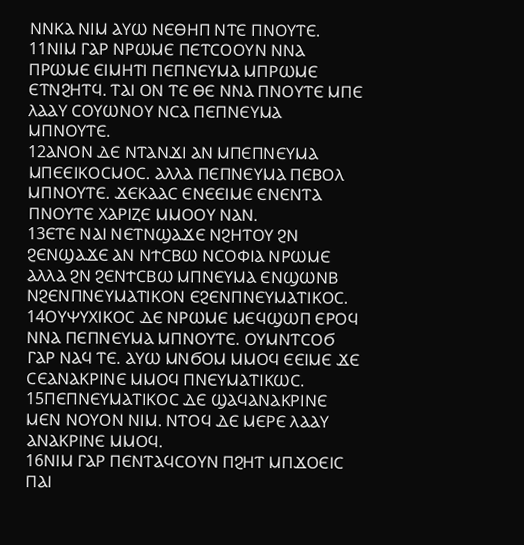ⲚⲚⲔⲀ ⲚⲒⲘ ⲀⲨⲰ ⲚⲈⲐⲎⲠ ⲚⲦⲈ ⲠⲚⲞⲨⲦⲈ.
11ⲚⲒⲘ ⲄⲀⲢ ⲚⲢⲰⲘⲈ ⲠⲈⲦⲤⲞⲞⲨⲚ ⲚⲚⲀ ⲠⲢⲰⲘⲈ ⲈⲒⲘⲎⲦⲒ ⲠⲈⲠⲚⲈⲨⲘⲀ ⲘⲠⲢⲰⲘⲈ ⲈⲦⲚϨⲎⲦϤ. ⲦⲀⲒ ⲞⲚ ⲦⲈ ⲐⲈ ⲚⲚⲀ ⲠⲚⲞⲨⲦⲈ ⲘⲠⲈ ⲖⲀⲀⲨ ⲤⲞⲨⲰⲚⲞⲨ ⲚⲤⲀ ⲠⲈⲠⲚⲈⲨⲘⲀ ⲘⲠⲚⲞⲨⲦⲈ.
12ⲀⲚⲞⲚ ⲆⲈ ⲚⲦⲀⲚϪⲒ ⲀⲚ ⲘⲠⲈⲠⲚⲈⲨⲘⲀ ⲘⲠⲈⲈⲒⲔⲞⲤⲘⲞⲤ. ⲀⲖⲖⲀ ⲠⲈⲠⲚⲈⲨⲘⲀ ⲠⲈⲂⲞⲖ ⲘⲠⲚⲞⲨⲦⲈ. ϪⲈⲔⲀⲀⲤ ⲈⲚⲈⲈⲒⲘⲈ ⲈⲚⲈⲚⲦⲀ ⲠⲚⲞⲨⲦⲈ ⲬⲀⲢⲒⲌⲈ ⲘⲘⲞⲞⲨ ⲚⲀⲚ.
13ⲈⲦⲈ ⲚⲀⲒ ⲚⲈⲦⲚϢⲀϪⲈ ⲚϨⲎⲦⲞⲨ ϨⲚ ϨⲈⲚϢⲀϪⲈ ⲀⲚ ⲚϮⲤⲂⲰ ⲚⲤⲞⲪⲒⲀ ⲚⲢⲰⲘⲈ ⲀⲖⲖⲀ ϨⲚ ϨⲈⲚϮⲤⲂⲰ ⲘⲠⲚⲈⲨⲘⲀ ⲈⲚϢⲰⲚⲂ ⲚϨⲈⲚⲠⲚⲈⲨⲘⲀⲦⲒⲔⲞⲚ ⲈϨⲈⲚⲠⲚⲈⲨⲘⲀⲦⲒⲔⲞⲤ.
14ⲞⲨⲮⲨⲬⲒⲔⲞⲤ ⲆⲈ ⲚⲢⲰⲘⲈ ⲘⲈϤϢⲰⲠ ⲈⲢⲞϤ ⲚⲚⲀ ⲠⲈⲠⲚⲈⲨⲘⲀ ⲘⲠⲚⲞⲨⲦⲈ. ⲞⲨⲘⲚⲦⲤⲞϬ ⲄⲀⲢ ⲚⲀϤ ⲦⲈ. ⲀⲨⲰ ⲘⲚϬⲞⲘ ⲘⲘⲞϤ ⲈⲈⲒⲘⲈ ϪⲈ ⲤⲈⲀⲚⲀⲔⲢⲒⲚⲈ ⲘⲘⲞϤ ⲠⲚⲈⲨⲘⲀⲦⲒⲔⲰⲤ.
15ⲠⲈⲠⲚⲈⲨⲘⲀⲦⲒⲔⲞⲤ ⲆⲈ ϢⲀϤⲀⲚⲀⲔⲢⲒⲚⲈ ⲘⲈⲚ ⲚⲞⲨⲞⲚ ⲚⲒⲘ. ⲚⲦⲞϤ ⲆⲈ ⲘⲈⲢⲈ ⲖⲀⲀⲨ ⲀⲚⲀⲔⲢⲒⲚⲈ ⲘⲘⲞϤ.
16ⲚⲒⲘ ⲄⲀⲢ ⲠⲈⲚⲦⲀϤⲤⲞⲨⲚ ⲠϨⲎⲦ ⲘⲠϪⲞⲈⲒⲤ ⲠⲀⲒ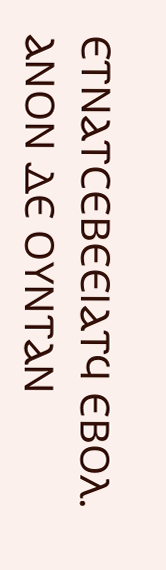ⲈⲦⲚⲀⲦⲤⲈⲂⲈⲈⲒⲀⲦϤ ⲈⲂⲞⲖ. ⲀⲚⲞⲚ ⲆⲈ ⲞⲨⲚⲦⲀⲚ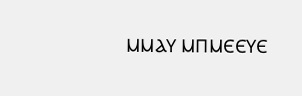ⲘⲘⲀⲨ ⲘⲠⲘⲈⲈⲨⲈ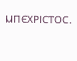ⲘⲠⲈⲬⲢⲒⲤⲦⲞⲤ.